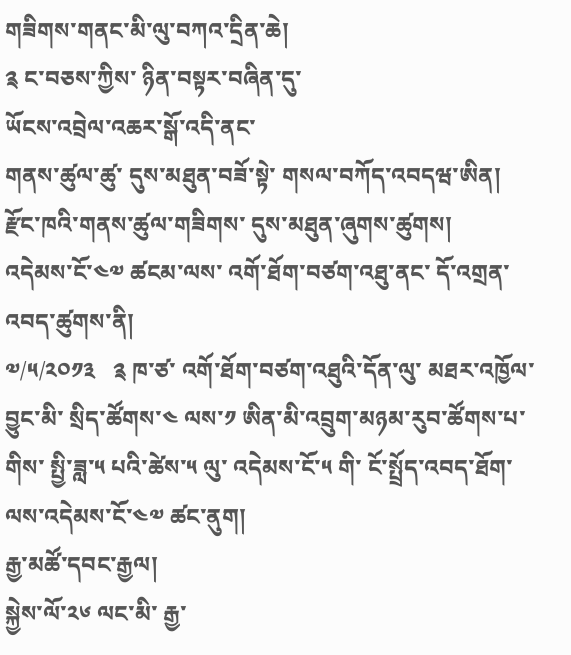གཟིགས་གནང་མི་ལུ་བཀའ་དྲིན་ཆེ།
༉ ང་བཅས་ཀྱིས་ ཉིན་བསྟར་བཞིན་དུ་
ཡོངས་འབྲེལ་འཆར་སྒོ་འདི་ནང་
གནས་ཚུལ་ཚུ་ དུས་མཐུན་བཟོ་སྟེ་ གསལ་བཀོད་འབདཝ་ཨིན།
རྫོང་ཁའི་གནས་ཚུལ་གཟིགས་ དུས་མཐུན་ཞུགས་ཚུགས།
འདེམས་ངོ་༤༧ ཚངམ་ལས་ འགོ་ཐོག་བཙག་འཐུ་ནང་ དོ་འགྲན་འབད་ཚུགས་ནི།
༧/༥/༢༠༡༣   ༉ ཁ་ཙ་ འགོ་ཐོག་བཙག་འཐུའི་དོན་ལུ་ མཐར་འཁྱོལ་བྱུང་མི་ སྲིད་ཚོགས་༤ ལས་༡ ཨིན་མི་འབྲུག་མཉམ་རུབ་ཚོགས་པ་གིས་ སྤྱི་ཟླ་༥ པའི་ཚེས་༥ ལུ་ འདེམས་ངོ་༥ གི་ ངོ་སྤྲོད་འབད་ཐོག་ལས་འདེམས་ངོ་༤༧ ཚང་ནུག།
རྒྱ་མཚོ་དབང་རྒྱལ།
སྐྱེས་ལོ་༢༦ ལང་མི་ རྒྱ་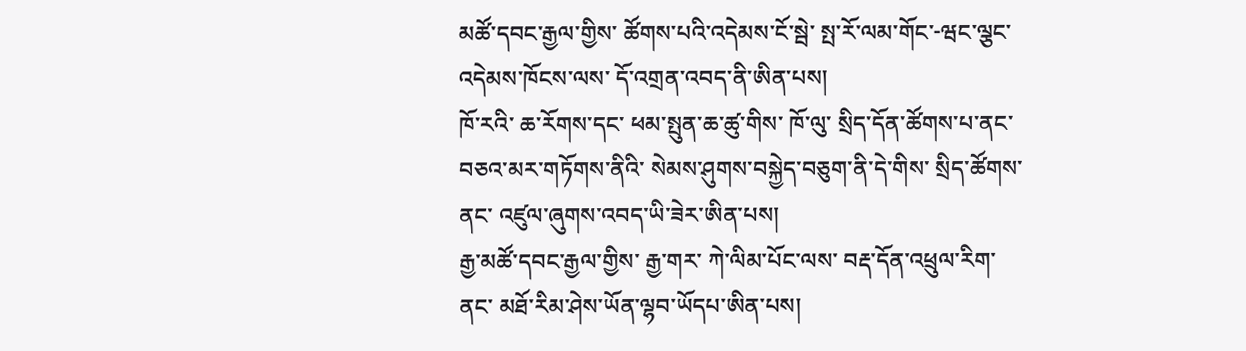མཚོ་དབང་རྒྱལ་གྱིས་ ཚོགས་པའི་འདེམས་ངོ་སྦེ་ སྤ་རོ་ལམ་གོང་-ཝང་ལྕང་འདེམས་ཁོངས་ལས་ དོ་འགྲན་འབད་ནི་ཨིན་པས།
ཁོ་རའི་ ཆ་རོགས་དང་ ཕམ་སྤུན་ཆ་ཚུ་གིས་ ཁོ་ལུ་ སྲིད་དོན་ཚོགས་པ་ནང་ བཅའ་མར་གཏོགས་ནིའི་ སེམས་ཤུགས་བསྐྱེད་བཅུག་ནི་དེ་གིས་ སྲིད་ཚོགས་ནང་ འཛུལ་ཞུགས་འབད་ཡི་ཟེར་ཨིན་པས།
རྒྱ་མཚོ་དབང་རྒྱལ་གྱིས་ རྒྱ་གར་ ཀེ་ལིམ་པོང་ལས་ བརྡ་དོན་འཕྲུལ་རིག་ནང་ མཐོ་རིམ་ཤེས་ཡོན་ལྷབ་ཡོདཔ་ཨིན་པས།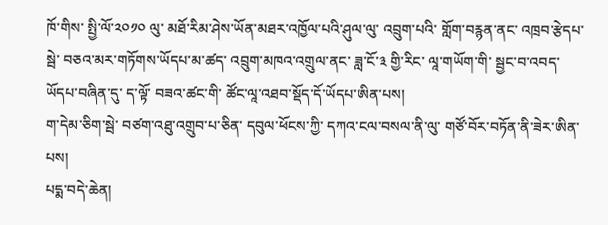ཁོ་གིས་ སྤྱི་ལོ་༢༠༡༠ ལུ་ མཐོ་རིམ་ཤེས་ཡོན་མཐར་འཁྱོལ་པའི་ཤུལ་ལུ་ འབྲུག་པའི་ གློག་བརྙན་ནང་ འཁྲབ་རྩེདཔ་སྦེ་ བཅའ་མར་གཏོགས་ཡོདཔ་མ་ཚད་ འབྲུག་མཁའ་འགྲུལ་ནང་ ཟླ་ངོ་༣ གྱི་རིང་ ལཱ་གཡོག་གི་ སྦྱང་བ་འབད་ཡོདཔ་བཞིན་དུ་ ད་ལྟོ་ བཟའ་ཚང་གི་ ཚོང་ལཱ་འཐབ་སྡོད་དོ་ཡོདཔ་ཨིན་པས།
ག་དེམ་ཅིག་སྦེ་ བཙག་འཐུ་འགྲུབ་པ་ཅིན་ དབུལ་ཕོངས་ཀྱི་ དཀའ་ངལ་བསལ་ནི་ལུ་ གཙོ་བོར་བཏོན་ནི་ཟེར་ཨིན་པས།
པདྨ་བདེ་ཆེན།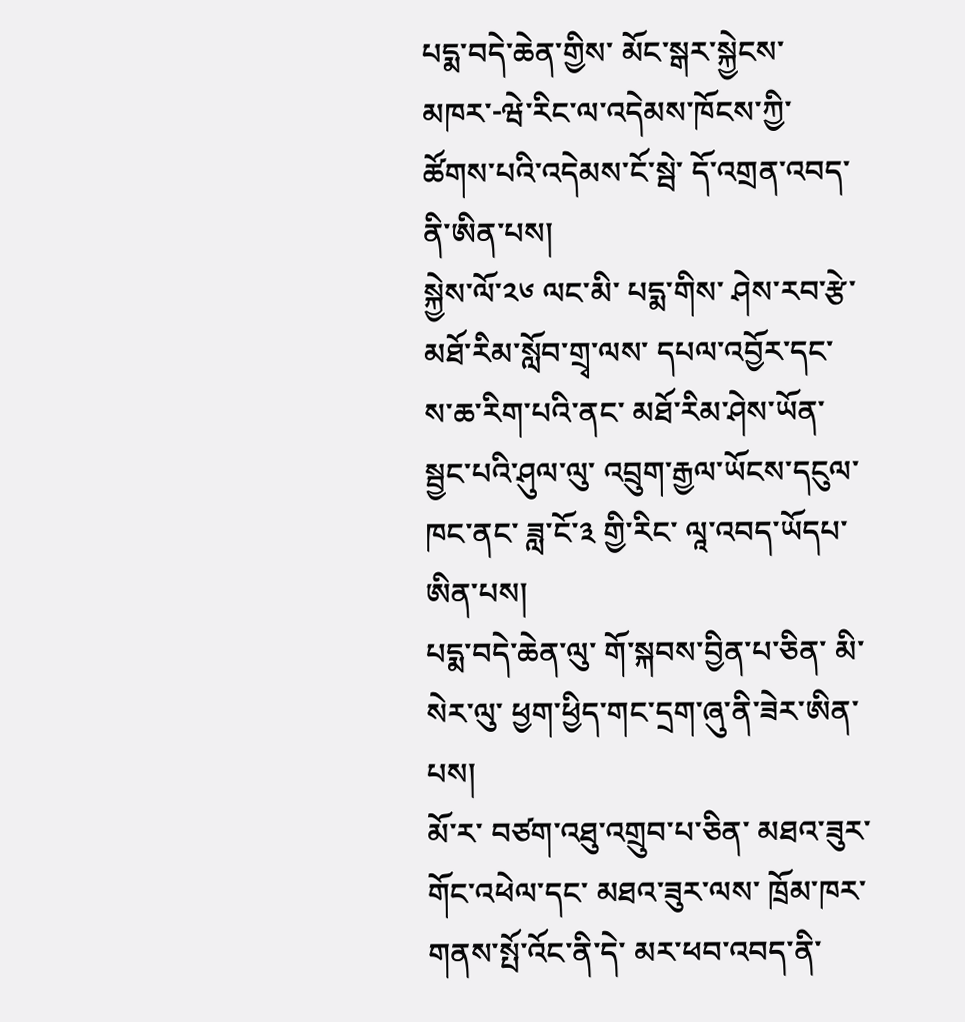པདྨ་བདེ་ཆེན་གྱིས་ མོང་སྒར་སྐྱེངས་མཁར་-ཝེ་རིང་ལ་འདེམས་ཁོངས་ཀྱི་ ཚོགས་པའི་འདེམས་ངོ་སྦེ་ དོ་འགྲན་འབད་ནི་ཨིན་པས།
སྐྱེས་ལོ་༢༦ ལང་མི་ པདྨ་གིས་ ཤེས་རབ་རྩེ་མཐོ་རིམ་སློབ་གྲྭ་ལས་ དཔལ་འབྱོར་དང་ ས་ཆ་རིག་པའི་ནང་ མཐོ་རིམ་ཤེས་ཡོན་སྦྱང་པའི་ཤུལ་ལུ་ འབྲུག་རྒྱལ་ཡོངས་དངུལ་ཁང་ནང་ ཟླ་ངོ་༣ གྱི་རིང་ ལཱ་འབད་ཡོདཔ་ཨིན་པས།
པདྨ་བདེ་ཆེན་ལུ་ གོ་སྐབས་བྱིན་པ་ཅིན་ མི་སེར་ལུ་ ཕྱག་ཕྱིད་གང་དྲག་ཞུ་ནི་ཟེར་ཨིན་པས།
མོ་ར་ བཙག་འཐུ་འགྲུབ་པ་ཅིན་ མཐའ་ཟུར་གོང་འཕེལ་དང་ མཐའ་ཟུར་ལས་ ཁྲོམ་ཁར་གནས་སྤོ་འོང་ནི་དེ་ མར་ཕབ་འབད་ནི་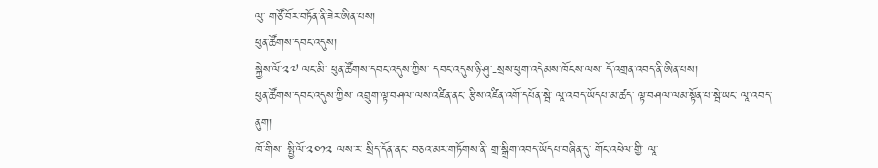ལུ་ གཙོ་བོར་བཏོན་ནི་ཟེར་ཨིན་པས།
ཕུན་ཚོགས་དབང་འདུས།
སྐྱེས་ལོ་༢༧ ལང་མི་ ཕུན་ཚོགས་དབང་འདུས་ཀྱིས་ དབང་འདུས་ཉི་ཤུ་-སྲས་ཕུག་འདེམས་ཁོངས་ལས་ དོ་འགྲན་འབད་ནི་ཨིན་པས།
ཕུན་ཚོགས་དབང་འདུས་ཀྱིས་ འབྲུག་ལྟ་བཤལ་ལས་འཛིན་ནང་ རྩིས་འཛིན་འགོ་དཔོན་སྦེ་ ལཱ་འབད་ཡོདཔ་མ་ཚད་ ལྟ་བཤལ་ལམ་སྟོན་པ་སྦེ་ཡང་ ལཱ་འབད་ནུག།
ཁོ་གིས་ སྤྱི་ལོ་༢༠༡༢ ལས་ར་ སྲིད་དོན་ནང་ བཅའ་མར་གཏོགས་ནི་ གྲ་སྒྲིག་འབད་ཡོདཔ་བཞིན་དུ་ གོང་འཕེལ་གྱི་ ལཱ་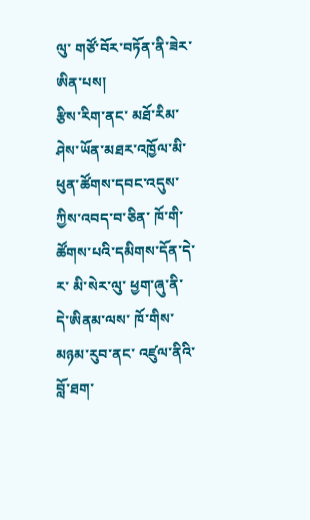ལུ་ གཙོ་བོར་བཏོན་ནི་ཟེར་ཨིན་པས།
རྩིས་རིག་ནང་ མཐོ་རིམ་ཤེས་ཡོན་མཐར་འཁྱོལ་མི་ ཕུན་ཚོགས་དབང་འདུས་ཀྱིས་འབད་བ་ཅིན་ ཁོ་གི་ ཚོགས་པའི་དམིགས་དོན་དེ་ར་ མི་སེར་ལུ་ ཕྱག་ཞུ་ནི་དེ་ཨིནམ་ལས་ ཁོ་གིས་ མཉམ་རུབ་ནང་ འཛུལ་ནིའི་བློ་ཐག་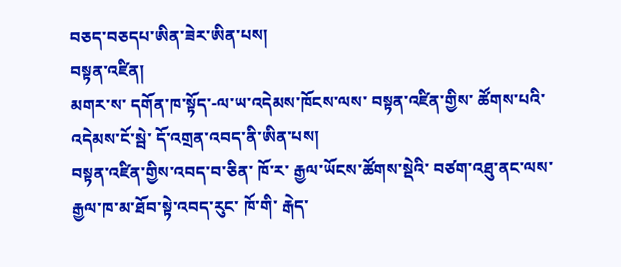བཅད་བཅདཔ་ཨིན་ཟེར་ཨིན་པས།
བསྟན་འཛིན།
མགར་ས་ དགོན་ཁ་སྟོད་-ལ་ཡ་འདེམས་ཁོངས་ལས་ བསྟན་འཛིན་གྱིས་ ཚོགས་པའི་འདེམས་ངོ་སྦེ་ དོ་འགྲན་འབད་ནི་ཨིན་པས།
བསྟན་འཛིན་གྱིས་འབད་བ་ཅིན་ ཁོ་ར་ རྒྱལ་ཡོངས་ཚོགས་སྡེའི་ བཙག་འཐུ་ནང་ལས་ རྒྱལ་ཁ་མ་ཐོབ་སྟེ་འབད་རུང་ ཁོ་གི་ རྒེད་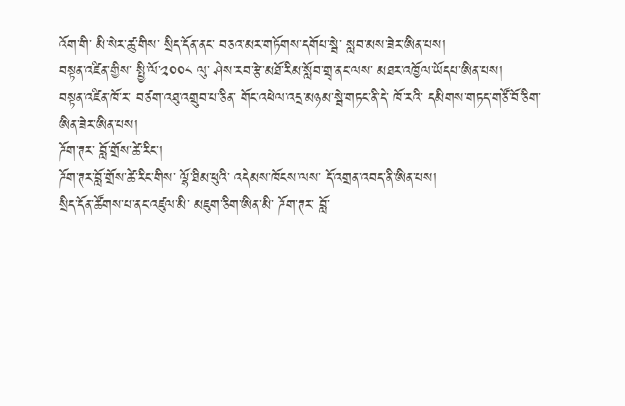འོག་གི་ མི་སེར་ཚུ་གིས་ སྲིད་དོན་ནང་ བཅའ་མར་གཏོགས་དགོཔ་སྦེ་ སླབ་མས་ཟེར་ཨིན་པས།
བསྟན་འཛིན་གྱིས་ སྤྱི་ལོ་༢༠༠༨ ལུ་ ཤེས་རབ་རྩེ་མཐོ་རིམ་སློབ་གྲྭ་ནང་ལས་ མཐར་འཁྱོལ་ཡོདཔ་ཨིན་པས།
བསྟན་འཛིན་ཁོ་ར་ བཙག་འཐུ་འགྲུབ་པ་ཅིན་ གོང་འཕེལ་འདྲ་མཉམ་སྦེ་གཏང་ནི་དེ་ ཁོ་རའི་ དམིགས་གཏད་གཙོ་བོ་ཅིག་ཨིན་ཟེར་ཨིན་པས།
ཌོག་ཊར་ བློ་གྲོས་ཚེ་རིང་།
ཌོག་ཊར་བློ་གྲོས་ཚེ་རིང་གིས་ ལྷོ་ཐིམ་ཕུའི་ འདེམས་ཁོངས་ལས་ དོ་འགྲན་འབད་ནི་ཨིན་པས།
སྲིད་དོན་ཚོགས་པ་ནང་འཛུལ་མི་ མཇུག་ཅིག་ཨིན་མི་ ཌོག་ཊར་ བློ་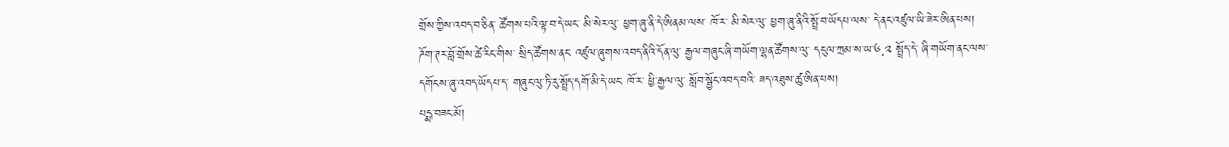གྲོས་ཀྱིས་འབད་བ་ཅིན་ ཚོགས་པའི་ལྟ་བ་དེ་ཡང་ མི་སེར་ལུ་ ཕྱག་ཞུ་ནི་དེ་ཨིནམ་ལས་ ཁོ་ར་ མི་སེར་ལུ་ ཕྱག་ཞུ་ནིའི་སྤྲོ་བ་ཡོདཔ་ལས་ དེ་ནང་འཛུལ་ཡི་ཟེར་ཨིན་པས།
ཌོག་ཊར་བློ་གྲོས་ཚེ་རིང་གིས་ སྲིད་ཚོགས་ནང་ འཛུལ་ཞུགས་འབད་ནིའི་དོན་ལུ་ རྒྱལ་གཞུང་ཞི་གཡོག་ལྷན་ཚོགས་ལུ་ དངུལ་ཀྲམ་ས་ཡ་༦.༢ སྤྲོད་དེ་ ཞི་གཡོག་ནང་ལས་ དགོངས་ཞུ་འབད་ཡོདཔ་ད་ གཞུང་ལུ་ཏི་རུ་སྤྲོད་དགོ་མི་དེ་ཡང་ ཁོ་ར་ ཕྱི་རྒྱལ་ལུ་ སློབ་སྦྱོང་འབད་བའི་ ཟད་འཐུས་ཚུ་ཨིན་པས།
པདྨ་བཟང་མོ།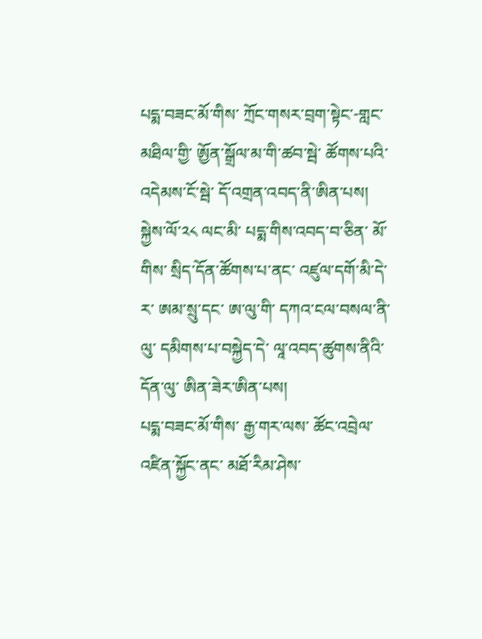པདྨ་བཟང་མོ་གིས་ ཀྲོང་གསར་བྲག་སྟེང་-གླང་མཐིལ་གྱི་ ཨྱོན་སྒྲོལ་མ་གི་ཚབ་སྦེ་ ཚོགས་པའི་འདེམས་ངོ་སྦེ་ དོ་འགྲན་འབད་ནི་ཨིན་པས།
སྐྱེས་ལོ་༢༨ ལང་མི་ པདྨ་གིས་འབད་བ་ཅིན་ མོ་གིས་ སྲིད་དོན་ཚོགས་པ་ནང་ འཛུལ་དགོ་མི་དེ་ར་ ཨམ་སྲུ་དང་ ཨ་ལུ་གི་ དཀའ་ངལ་བསལ་ནི་ལུ་ དམིགས་པ་བསྐྱེད་དེ་ ལཱ་འབད་ཚུགས་ནིའི་དོན་ལུ་ ཨིན་ཟེར་ཨིན་པས།
པདྨ་བཟང་མོ་གིས་ རྒྱ་གར་ལས་ ཚོང་འབྲེལ་འཛིན་སྐྱོང་ནང་ མཐོ་རིམ་ཤེས་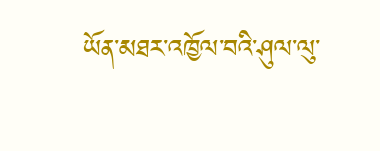ཡོན་མཐར་འཁྱོལ་བའི་ཤུལ་ལུ་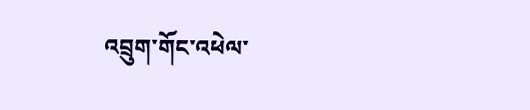འབྲུག་གོང་འཕེལ་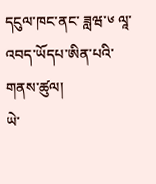དངུལ་ཁང་ནང་ ཟླཝ་༦ ལཱ་འབད་ཡོདཔ་ཨིན་པའི་གནས་ཚུལ།
ཡེ་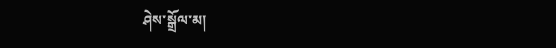ཤེས་སྒྲོལ་མ།